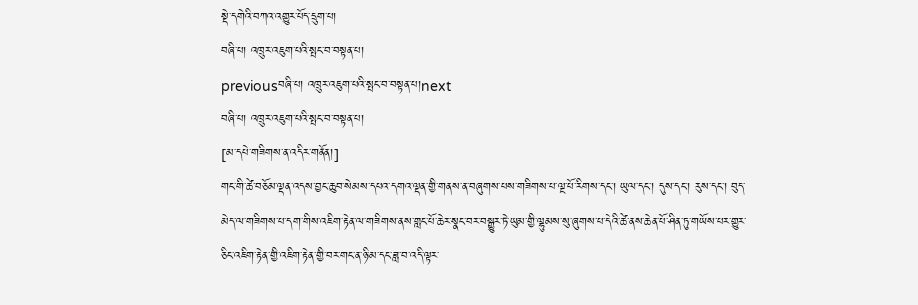སྡེ་དགེའི་བཀའ་འགྱུར་པོད་དྲུག་པ།
བཞི་པ། འཁྲུར་འཇུག་པའི་སྤང་བ་བསྟན་པ།
previousབཞི་པ། འཁྲུར་འཇུག་པའི་སྤང་བ་བསྟན་པ།next
བཞི་པ། འཁྲུར་འཇུག་པའི་སྤང་བ་བསྟན་པ།
[མ་དཔེ་གཟིགས་ན་འདིར་གནོན།]
གང་གི་ཚེ་བཅོམ་ལྡན་འདས་བྱང་ཆུབ་སེམས་དཔའ་དགའ་ལྡན་གྱི་གནས་ན་བཞུགས་པས་གཟིགས་པ་ལྔ་པོ་རིགས་དང་། ཡུལ་དང་། དུས་དང་། རུས་དང་། བུད་མེད་ལ་གཟིགས་པ་དག་གིས་འཇིག་རྟེན་ལ་གཟིགས་ནས་གླང་པོ་ཆེར་སྣང་བར་བསྒྱུར་ཏེ་ཡུམ་གྱི་ལྷུམས་སུ་ཞུགས་པ་དེའི་ཚེ་ནས་ཆེན་པོ་ཤིན་ཏུ་གཡོས་པར་གྱུར་ཅིང་འཇིག་རྟེན་གྱི་འཇིག་རྟེན་གྱི་བར་གང་ན་ཉི་མ་དང་ཟླ་བ་འདི་ལྟར་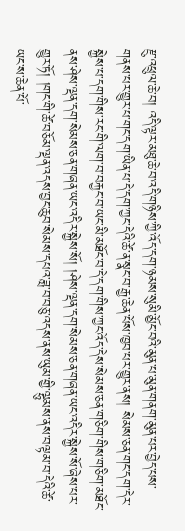རྫུ་འཕྲུལ་ཆེ་བ། འདི་ལྟར་མཐུ་ཆེ་བ་འདི་གཉིས་ཀྱི་འོད་དག་ཉམས་སུམི་མྱོང་བའི་མུན་པ་མུན་གནག་མུན་པར་བྱེད་པས་གནས་པར་གྱུར་པ་གང་དག་ཡིན་པ་དེ་དག་ཀྱང་དེའི་ཚེ་ན་སྣང་བ་རྒྱ་ཆེན་པོས་ཁྱབ་པར་གྱུར་ནས། སེམས་ཅན་གང་དག་དེར་སྐྱེས་པ་དག་གིས་རང་གི་ལག་བ་བརྐྱང་བ་ཡང་མི་མཐོང་བ་དེ་དག་གིས་ཀྱང་འོད་དེས་སེམས་ཅན་གཅིག་གིས་གཅིག་མཐོང་ནས་ཤེས་ལྡན་དག་སེམས་ཅན་གཞན་ཡང་འདིར་སྐྱེས་སོ། །ཤེས་ལྡན་དག་སེམས་ཅན་གཞན་ཡང་འདིར་སྐྱེས་སོ་ཞེས་པར་གྱུར་ཏོ། །གང་གི་ཚེ་བཅོམ་ལྡན་འདས་བྱང་ཆུབ་སེམས་དཔའ་ཟླ་བ་བཅུ་འདས་ནས་ཡུམ་གྱི་ལྷུམས་ནས་བལྟམ་བ་དེའི་ཚེ་ཡང་ས་ཆེན་པོ་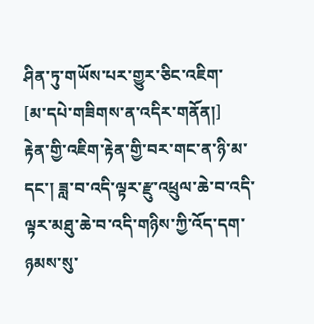ཤིན་ཏུ་གཡོས་པར་གྱུར་ཅིང་འཇིག་
[མ་དཔེ་གཟིགས་ན་འདིར་གནོན།]
རྟེན་གྱི་འཇིག་རྟེན་གྱི་བར་གང་ན་ཉི་མ་དང་། ཟླ་བ་འདི་ལྟར་རྫུ་འཕྲུལ་ཆེ་བ་འདི་ལྟར་མཐུ་ཆེ་བ་འདི་གཉིས་ཀྱི་འོད་དག་ཉམས་སུ་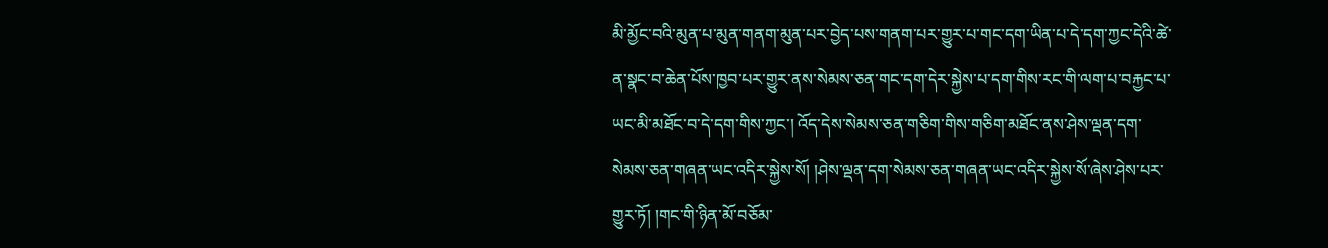མི་མྱོང་བའི་མུན་པ་མུན་གནག་མུན་པར་བྱེད་པས་གནག་པར་གྱུར་པ་གང་དག་ཡིན་པ་དེ་དག་ཀྱང་དེའི་ཚེ་ན་སྣང་བ་ཆེན་པོས་ཁྱབ་པར་གྱུར་ནས་སེམས་ཅན་གང་དག་དེར་སྐྱེས་པ་དག་གིས་རང་གི་ལག་པ་བརྐྱང་པ་ཡང་མི་མཐོང་བ་དེ་དག་གིས་ཀྱང་། འོད་དེས་སེམས་ཅན་གཅིག་གིས་གཅིག་མཐོང་ནས་ཤེས་ལྡན་དག་སེམས་ཅན་གཞན་ཡང་འདིར་སྐྱེས་སོ། །ཤེས་ལྡན་དག་སེམས་ཅན་གཞན་ཡང་འདིར་སྐྱེས་སོ་ཞེས་ཤེས་པར་གྱུར་ཏོ། །གང་གི་ཉིན་མོ་བཅོམ་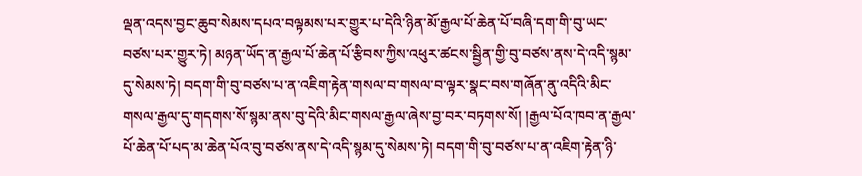ལྡན་འདས་བྱང་ཆུབ་སེམས་དཔའ་བལྟམས་པར་གྱུར་པ་དེའི་ཉིན་མོ་རྒྱལ་པོ་ཆེན་པོ་བཞི་དག་གི་བུ་ཡང་བཙས་པར་གྱུར་ཏེ། མཉན་ཡོད་ན་རྒྱལ་པོ་ཆེན་པོ་རྩིབས་ཀྱིས་འཕུར་ཚངས་སྦྱིན་གྱི་བུ་བཙས་ནས་དེ་འདི་སྙམ་དུ་སེམས་ཏེ། བདག་གི་བུ་བཙས་པ་ན་འཇིག་རྟེན་གསལ་བ་གསལ་བ་ལྟར་སྣང་བས་གཞོན་ནུ་འདིའི་མིང་གསལ་རྒྱལ་དུ་གདགས་སོ་སྙམ་ནས་བུ་དེའི་མིང་གསལ་རྒྱལ་ཞེས་བྱ་བར་བཏགས་སོ། །རྒྱལ་པོའ་ཁབ་ན་རྒྱལ་པོ་ཆེན་པོ་པད་མ་ཆེན་པོའ་བུ་བཙས་ནས་དེ་འདི་སྙམ་དུ་སེམས་ཏེ། བདག་གི་བུ་བཙས་པ་ན་འཇིག་རྟེན་ཉི་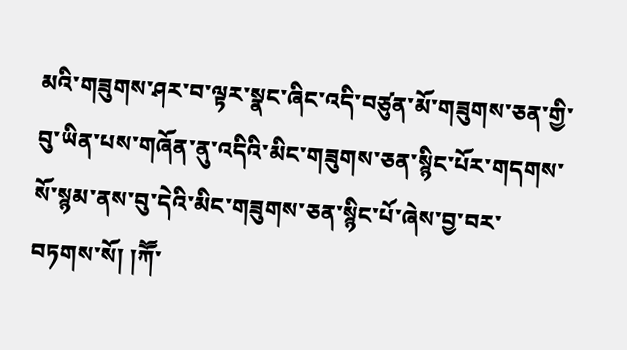མའི་གཟུགས་ཤར་བ་ལྟར་སྣང་ཞིང་འདི་བཙུན་མོ་གཟུགས་ཅན་གྱི་བུ་ཡིན་པས་གཞོན་ནུ་འདིའི་མིང་གཟུགས་ཅན་སྙིང་པོར་གདགས་སོ་སྙམ་ནས་བུ་དེའི་མིང་གཟུགས་ཅན་སྙིང་པོ་ཞེས་བྱ་བར་བཏགས་སོ། །ཀཽ་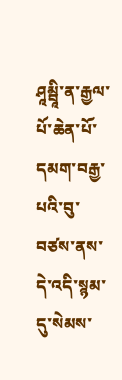ཤཱམྦཱི་ན་རྒྱལ་པོ་ཆེན་པོ་དམག་བརྒྱ་པའི་བུ་བཙས་ནས་དེ་འདི་སྙམ་དུ་སེམས་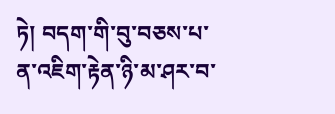ཏེ། བདག་གི་བུ་བཅས་པ་ན་འཇིག་རྟེན་ཉི་མ་ཤར་བ་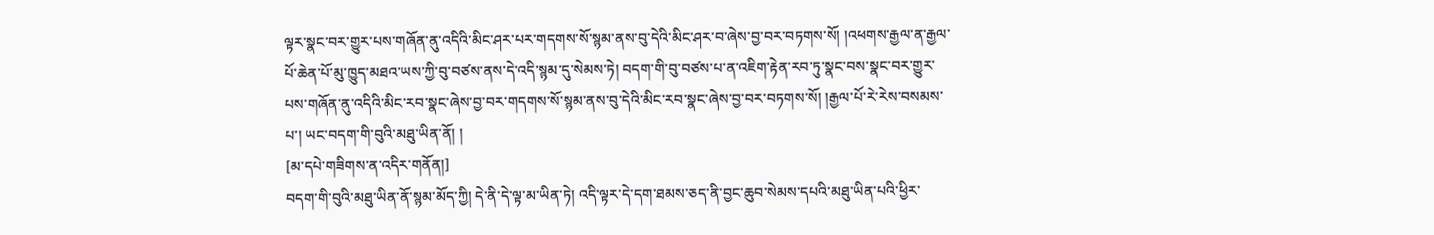ལྟར་སྣང་བར་གྱུར་པས་གཞོན་ནུ་འདིའི་མིང་ཤར་པར་གདགས་སོ་སྙམ་ནས་བུ་དེའི་མིང་ཤར་བ་ཞེས་བྱ་བར་བཏགས་སོ། །འཕགས་རྒྱལ་ན་རྒྱལ་པོ་ཆེན་པོ་མུ་ཁྱུད་མཐའ་ཡས་ཀྱི་བུ་བཙས་ནས་དེ་འདི་སྙམ་དུ་སེམས་ཏེ། བདག་གི་བུ་བཙས་པ་ན་འཇིག་རྟེན་རབ་ཏུ་སྣང་བས་སྣང་བར་གྱུར་པས་གཞོན་ནུ་འདིའི་མིང་རབ་སྣང་ཞེས་བྱ་བར་གདགས་སོ་སྙམ་ནས་བུ་དེའི་མིང་རབ་སྣང་ཞེས་བྱ་བར་བཏགས་སོ། །རྒྱལ་པོ་རེ་རེས་བསམས་པ་། ཡང་བདག་གི་བུའི་མཐུ་ཡིན་ནོ། །
[མ་དཔེ་གཟིགས་ན་འདིར་གནོན།]
བདག་གི་བུའི་མཐུ་ཡིན་ནོ་སྙམ་མོད་ཀྱི། དེ་ནི་དེ་ལྟ་མ་ཡིན་ཏེ། འདི་ལྟར་དེ་དག་ཐམས་ཅད་ནི་བྱང་ཆུབ་སེམས་དཔའི་མཐུ་ཡིན་པའི་ཕྱིར་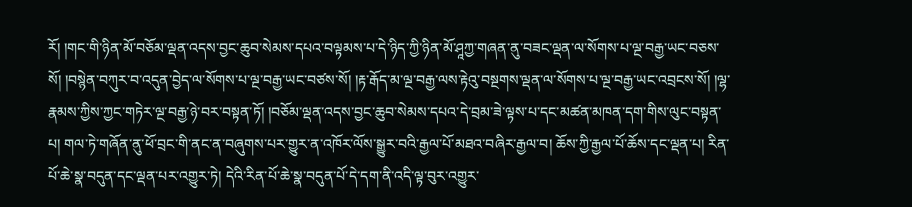རོ། །གང་གི་ཉིན་མོ་བཅོམ་ལྡན་འདས་བྱང་ཆུབ་སེམས་དཔའ་བལྟམས་པ་དེ་ཉིད་ཀྱི་ཉིན་མོ་ཤཱཀྱ་གཞན་ནུ་བཟང་ལྡན་ལ་སོགས་པ་ལྔ་བརྒྱ་ཡང་བཅས་སོ། །བསྙེན་བཀུར་བ་འདུན་བྱེད་ལ་སོགས་པ་ལྔ་བརྒྱ་ཡང་བཙས་སོ། །རྟ་རྒོད་མ་ལྔ་བརྒྱ་ལས་རྟེའུ་བསྔགས་ལྡན་ལ་སོགས་པ་ལྔ་བརྒྱ་ཡང་འབྲངས་སོ། །ལྷ་རྣམས་ཀྱིས་ཀྱང་གཏེར་ལྔ་བརྒྱ་ཉེ་བར་བསྟན་ཏོ། །བཅོམ་ལྡན་འདས་བྱང་ཆུབ་སེམས་དཔའ་དེ་བྲམ་ཟེ་ལྟས་པ་དང་མཚན་མཁན་དག་གིས་ལུང་བསྟན་པ། གལ་ཏེ་གཞོན་ནུ་ཕོ་བྲང་གི་ནང་ན་བཞུགས་པར་གྱུར་ན་འཁོར་ལོས་སྒྱུར་བའི་རྒྱལ་པོ་མཐའ་བཞིར་རྒྱལ་བ། ཆོས་ཀྱི་རྒྱལ་པོ་ཆོས་དང་ལྡན་པ། རིན་པོ་ཆེ་སྣ་བདུན་དང་ལྡན་པར་འགྱུར་ཏེ། དེའི་རིན་པོ་ཆེ་སྣ་བདུན་པོ་དེ་དག་ནི་འདི་ལྟ་བུར་འགྱུར་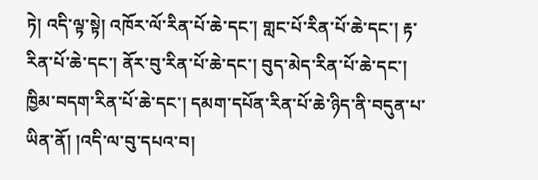ཏེ། འདི་ལྟ་སྟེ། འཁོར་ལོ་རིན་པོ་ཆེ་དང་། གླང་པོ་རིན་པོ་ཆེ་དང་། རྟ་རིན་པོ་ཆེ་དང་། ནོར་བུ་རིན་པོ་ཆེ་དང་། བུད་མེད་རིན་པོ་ཆེ་དང་། ཁྱིམ་བདག་རིན་པོ་ཆེ་དང་། དམག་དཔོན་རིན་པོ་ཆེ་ཉིད་ནི་བདུན་པ་ཡིན་ནོ། །འདི་ལ་བུ་དཔའ་བ།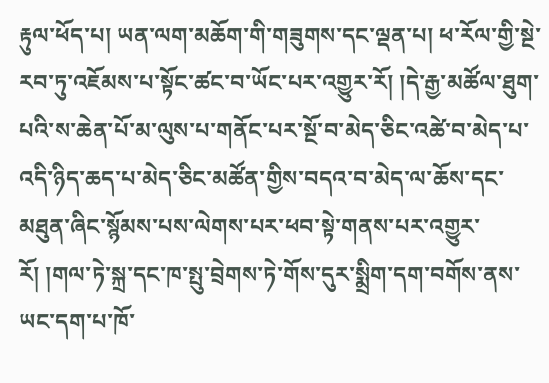རྟུལ་ཕོད་པ། ཡན་ལག་མཆོག་གི་གཟུགས་དང་ལྡན་པ། ཕ་རོལ་གྱི་སྔེ་རབ་ཏུ་འཇོམས་པ་སྟོང་ཚང་བ་ཡོང་པར་འགྱུར་རོ། །དེ་རྒྱ་མཚོལ་ཐུག་པའི་ས་ཆེན་པོ་མ་ལུས་པ་གནོང་པར་སྔོ་བ་མེད་ཅིང་འཚེ་བ་མེད་པ་འདི་ཉིད་ཆད་པ་མེད་ཅིང་མཚོན་གྱིས་བདའ་བ་མེད་ལ་ཆོས་དང་མཐུན་ཞིང་སྙོམས་པས་ལེགས་པར་ཕབ་སྟེ་གནས་པར་འགྱུར་རོ། །གལ་ཏེ་སྐྲ་དང་ཁ་སྤུ་བྲེགས་ཏེ་གོས་དུར་སྨྲིག་དག་བགོས་ནས་ཡང་དག་པ་ཁོ་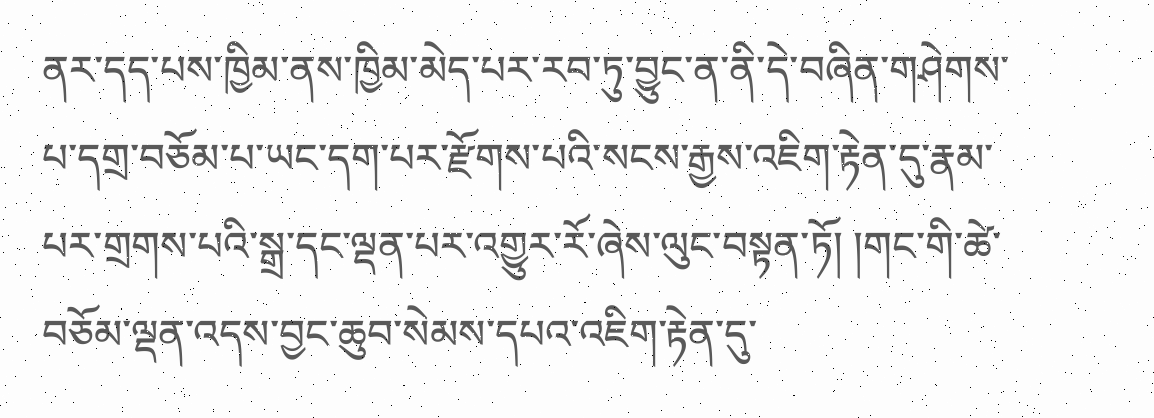ནར་དད་པས་ཁྱིམ་ནས་ཁྱིམ་མེད་པར་རབ་ཏུ་བྱུང་ན་ནི་དེ་བཞིན་གཤེགས་པ་དགྲ་བཅོམ་པ་ཡང་དག་པར་རྫོགས་པའི་སངས་རྒྱས་འཇིག་རྟེན་དུ་རྣམ་པར་གྲགས་པའི་སྒྲ་དང་ལྡན་པར་འགྱུར་རོ་ཞེས་ལུང་བསྟན་ཏོ། །གང་གི་ཚེ་བཅོམ་ལྡན་འདས་བྱང་ཆུབ་སེམས་དཔའ་འཇིག་རྟེན་དུ་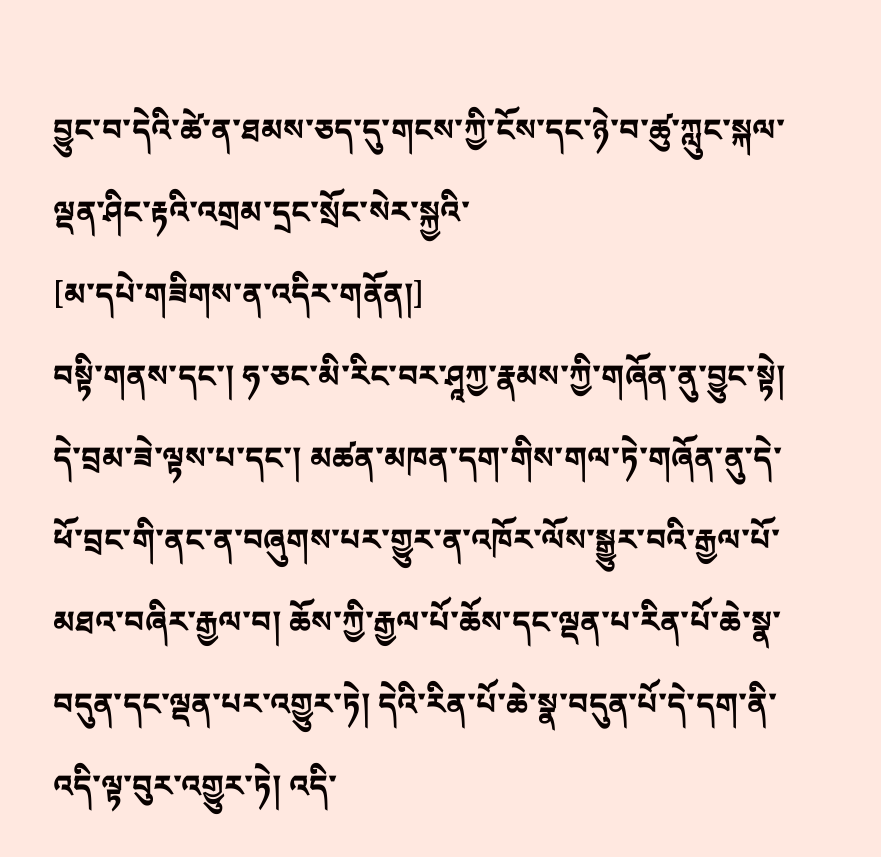བྱུང་བ་དེའི་ཚེ་ན་ཐམས་ཅད་དུ་གངས་ཀྱི་ངོས་དང་ཉེ་བ་ཚུ་ཀླུང་སྐལ་ལྡན་ཤིང་རྟའི་འགྲམ་དྲང་སྲོང་སེར་སྐྱའི་
[མ་དཔེ་གཟིགས་ན་འདིར་གནོན།]
བསྟི་གནས་དང་། ཧ་ཅང་མི་རིང་བར་ཤཱཀྱ་རྣམས་ཀྱི་གཞོན་ནུ་བྱུང་སྟེ། དེ་བྲམ་ཟེ་ལྟས་པ་དང་། མཚན་མཁན་དག་གིས་གལ་ཏེ་གཞོན་ནུ་དེ་ཕོ་བྲང་གི་ནང་ན་བཞུགས་པར་གྱུར་ན་འཁོར་ལོས་སྒྱུར་བའི་རྒྱལ་པོ་མཐའ་བཞིར་རྒྱལ་བ། ཆོས་ཀྱི་རྒྱལ་པོ་ཆོས་དང་ལྡན་པ་རིན་པོ་ཆེ་སྣ་བདུན་དང་ལྡན་པར་འགྱུར་ཏེ། དེའི་རིན་པོ་ཆེ་སྣ་བདུན་པོ་དེ་དག་ནི་འདི་ལྟ་བུར་འགྱུར་ཏེ། འདི་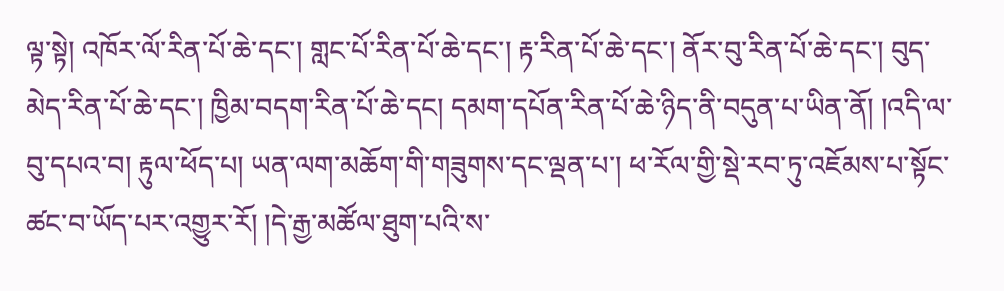ལྟ་སྟེ། འཁོར་ལོ་རིན་པོ་ཆེ་དང་། གླང་པོ་རིན་པོ་ཆེ་དང་། རྟ་རིན་པོ་ཆེ་དང་། ནོར་བུ་རིན་པོ་ཆེ་དང་། བུད་མེད་རིན་པོ་ཆེ་དང་། ཁྱིམ་བདག་རིན་པོ་ཆེ་དང། དམག་དཔོན་རིན་པོ་ཆེ་ཉིད་ནི་བདུན་པ་ཡིན་ནོ། །འདི་ལ་བུ་དཔའ་བ། རྟུལ་ཕོད་པ། ཡན་ལག་མཆོག་གི་གཟུགས་དང་ལྡན་པ་། ཕ་རོལ་གྱི་སྡེ་རབ་ཏུ་འཇོམས་པ་སྟོང་ཚང་བ་ཡོད་པར་འགྱུར་རོ། །དེ་རྒྱ་མཚོལ་ཐུག་པའི་ས་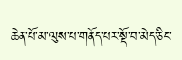ཆེན་པོ་མ་ལུས་པ་གནོད་པར་སྡོ་བ་མེད་ཅིང་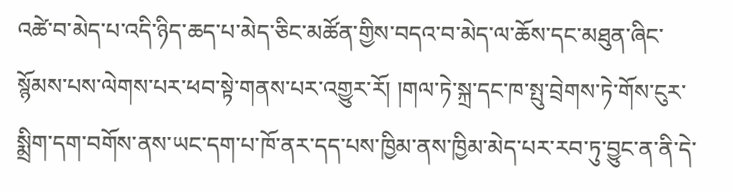འཚེ་བ་མེད་པ་འདི་ཉིད་ཆད་པ་མེད་ཅིང་མཚོན་གྱིས་བདའ་བ་མེད་ལ་ཆོས་དང་མཐུན་ཞིང་སྙོམས་པས་ལེགས་པར་ཕབ་སྟེ་གནས་པར་འགྱུར་རོ། །གལ་ཏེ་སྐྲ་དང་ཁ་སྤུ་བྲེགས་ཏེ་གོས་ངུར་སྨྲིག་དག་བགོས་ནས་ཡང་དག་པ་ཁོ་ནར་དད་པས་ཁྱིམ་ནས་ཁྱིམ་མེད་པར་རབ་ཏུ་བྱུང་ན་ནི་དེ་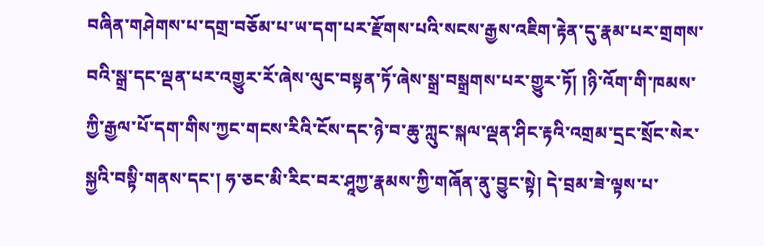བཞིན་གཤེགས་པ་དགྲ་བཅོམ་པ་ཡ་དག་པར་རྫོགས་པའི་སངས་རྒྱས་འཇིག་རྟེན་དུ་རྣམ་པར་གྲགས་བའི་སྒྲ་དང་ལྡན་པར་འགྱུར་རོ་ཞེས་ལུང་བསྟན་ཏོ་ཞེས་སྒྲ་བསྒྲགས་པར་གྱུར་ཏོ། །ཉི་འོག་གི་ཁམས་ཀྱི་རྒྱལ་པོ་དག་གིས་ཀྱང་གངས་རིའི་ངོས་དང་ཉེ་བ་ཆུ་ཀླུང་སྐལ་ལྡན་ཤིང་རྟའི་འགྲམ་དྲང་སྲོང་སེར་སྐྱའི་བསྟི་གནས་དང་། ཧ་ཅང་མི་རིང་བར་ཤཱཀྱ་རྣམས་ཀྱི་གཞོན་ནུ་བྱུང་སྟེ། དེ་བྲམ་ཟེ་ལྟས་པ་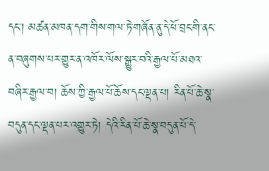དང་། མཚན་མཁན་དག་གིས་གལ་ཏེ་གཞོན་ནུ་དེ་ཕོ་བྲང་གི་ནང་ན་བཞུགས་པར་གྱུར་ན་འཁོར་ལོས་སྒྱུར་བའི་རྒྱལ་པོ་མཐའ་བཞིར་རྒྱལ་བ། ཆོས་ཀྱི་རྒྱལ་པོ་ཆོས་དང་ལྡན་པ། རིན་པོ་ཆེ་སྣ་བདུན་དང་ལྡན་པར་འགྱུར་ཏེ། དེའི་རིན་པོ་ཆེ་སྣ་བདུན་པོ་དེ་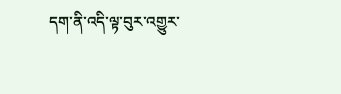དག་ནི་འདི་ལྟ་བུར་འགྱུར་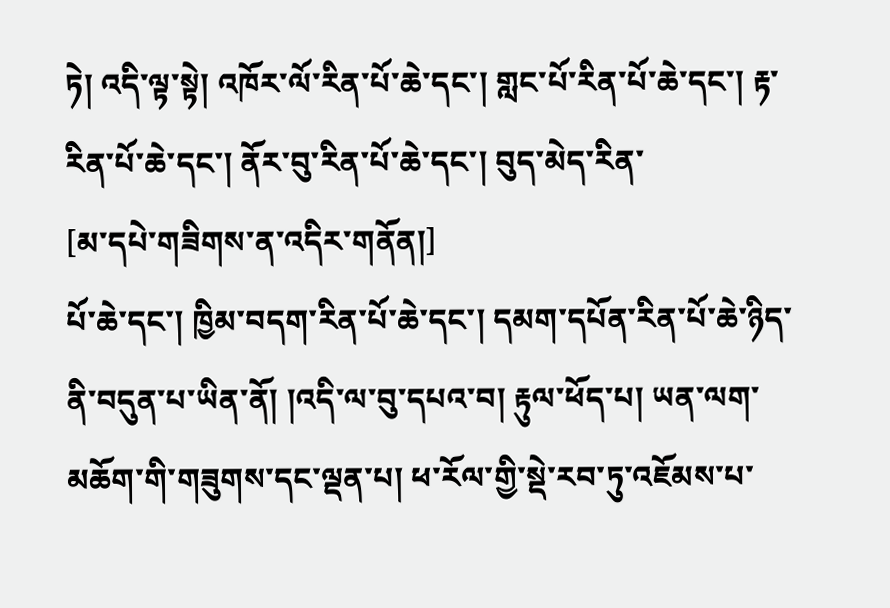ཏེ། འདི་ལྟ་སྟེ། འཁོར་ལོ་རིན་པོ་ཆེ་དང་། གླང་པོ་རིན་པོ་ཆེ་དང་། རྟ་རིན་པོ་ཆེ་དང་། ནོར་བུ་རིན་པོ་ཆེ་དང་། བུད་མེད་རིན་
[མ་དཔེ་གཟིགས་ན་འདིར་གནོན།]
པོ་ཆེ་དང་། ཁྱིམ་བདག་རིན་པོ་ཆེ་དང་། དམག་དཔོན་རིན་པོ་ཆེ་ཉིད་ནི་བདུན་པ་ཡིན་ནོ། །འདི་ལ་བུ་དཔའ་བ། རྟུལ་ཕོད་པ། ཡན་ལག་མཆོག་གི་གཟུགས་དང་ལྡན་པ། ཕ་རོལ་གྱི་སྡེ་རབ་ཏུ་འཇོམས་པ་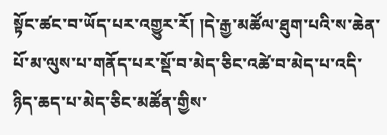སྟོང་ཚང་བ་ཡོད་པར་འགྱུར་རོ། །དེ་རྒྱ་མཚོལ་ཐུག་པའི་ས་ཆེན་པོ་མ་ལུས་པ་གནོད་པར་སྡོ་བ་མེད་ཅིང་འཚེ་བ་མེད་པ་འདི་ཉིད་ཆད་པ་མེད་ཅིང་མཚོན་གྱིས་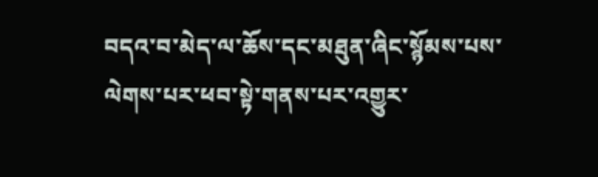བདའ་བ་མེད་ལ་ཆོས་དང་མཐུན་ཞིང་སྙོམས་པས་ལེགས་པར་ཕབ་སྟེ་གནས་པར་འགྱུར་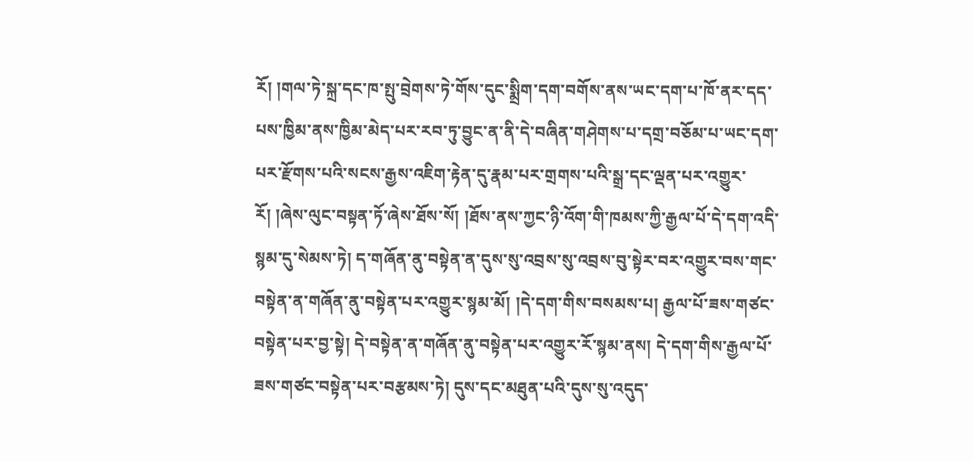རོ། །གལ་ཏེ་སྐྲ་དང་ཁ་སྤུ་བྲེགས་ཏེ་གོས་དུང་སྨྲིག་དག་བགོས་ནས་ཡང་དག་པ་ཁོ་ནར་དད་པས་ཁྱིམ་ནས་ཁྱིམ་མེད་པར་རབ་ཏུ་བྱུང་ན་ནི་དེ་བཞིན་གཤེགས་པ་དགྲ་བཅོམ་པ་ཡང་དག་པར་རྫོགས་པའི་སངས་རྒྱས་འཇིག་རྟེན་དུ་རྣམ་པར་གྲགས་པའི་སྒྲ་དང་ལྡན་པར་འགྱུར་རོ། །ཞེས་ལུང་བསྟན་ཏོ་ཞེས་ཐོས་སོ། །ཐོས་ནས་ཀྱང་ཉི་འོག་གི་ཁམས་ཀྱི་རྒྱལ་པོ་དེ་དག་འདི་སྙམ་དུ་སེམས་ཏེ། ད་གཞོན་ནུ་བསྟེན་ན་དུས་སུ་འབྲས་སུ་འབྲས་བུ་སྟེར་བར་འགྱུར་བས་གང་བསྟེན་ན་གཞོན་ནུ་བསྟེན་པར་འགྱུར་སྙམ་མོ། །དེ་དག་གིས་བསམས་པ། རྒྱལ་པོ་ཟས་གཙང་བསྟེན་པར་བྱ་སྟེ། དེ་བསྟེན་ན་གཞོན་ནུ་བསྟེན་པར་འགྱུར་རོ་སྙམ་ནས། དེ་དག་གིས་རྒྱལ་པོ་ཟས་གཙང་བསྟེན་པར་བརྩམས་ཏེ། དུས་དང་མཐུན་པའི་དུས་སུ་འདུད་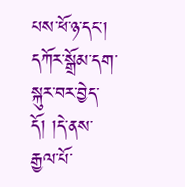པས་ཕོ་ཉ་དང་། དཀོར་སྒྲོམ་དག་སྐུར་བར་བྱེད་དོ། །དེ་ནས་རྒྱལ་པོ་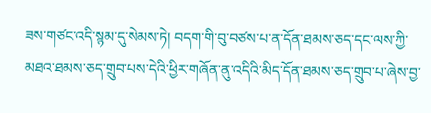ཟས་གཙང་འདི་སྙམ་དུ་སེམས་ཏེ། བདག་གི་བུ་བཙས་པ་ན་དོན་ཐམས་ཅད་དང་ལས་ཀྱི་མཐའ་ཐམས་ཅད་གྲུབ་པས་དེའི་ཕྱིར་གཞོན་ནུ་འདིའི་མིད་དོན་ཐམས་ཅད་གྲུབ་པ་ཞེས་བྱ་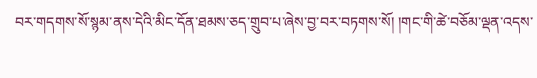བར་གདགས་སོ་སྙམ་ནས་དེའི་མིང་དོན་ཐམས་ཅད་གྲུབ་པ་ཞེས་བྱ་བར་བཏགས་སོ། །གང་གི་ཚེ་བཅོམ་ལྡན་འདས་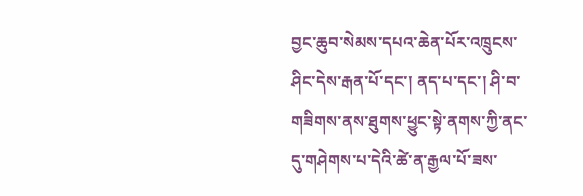བྱང་ཆུབ་སེམས་དཔའ་ཆེན་པོར་འཁྲུངས་ཤིང་དེས་རྒན་པོ་དང་། ནད་པ་དང་། ཤི་བ་གཟིགས་ནས་ཐུགས་ཕྱུང་སྟེ་ནགས་ཀྱི་ནང་དུ་གཤེགས་པ་དེའི་ཚེ་ན་རྒྱལ་པོ་ཟས་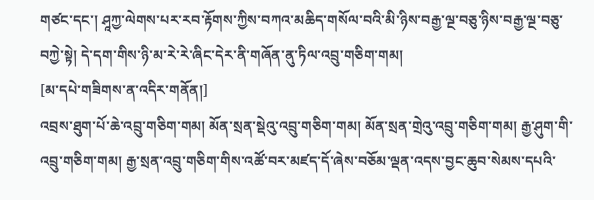གཙང་དང་། ཤཱཀྱ་ལེགས་པར་རབ་རྟོགས་ཀྱིས་བཀའ་མཆིད་གསོལ་བའི་མི་ཉིས་བརྒྱ་ལྔ་བཅུ་ཉིས་བརྒྱ་ལྔ་བཅུ་བཀྱེ་སྟེ། དེ་དག་གིས་ཉི་མ་རེ་རེ་ཞིང་དེར་ནི་གཞོན་ནུ་ཏིལ་འབྲུ་གཅིག་གམ།
[མ་དཔེ་གཟིགས་ན་འདིར་གནོན།]
འབྲས་ཐུག་པོ་ཆེ་འབྲུ་གཅིག་གམ། མོན་སྲན་སྡེའུ་འབྲུ་གཅིག་གམ། མོན་སྲན་གྲེའུ་འབྲུ་གཅིག་གམ། རྒྱ་ཤུག་གི་འབྲུ་གཅིག་གམ། རྒྱ་སྲན་འབྲུ་གཅིག་གིས་འཚོ་བར་མཛད་དོ་ཞེས་བཅོམ་ལྡན་འདས་བྱང་ཆུབ་སེམས་དཔའི་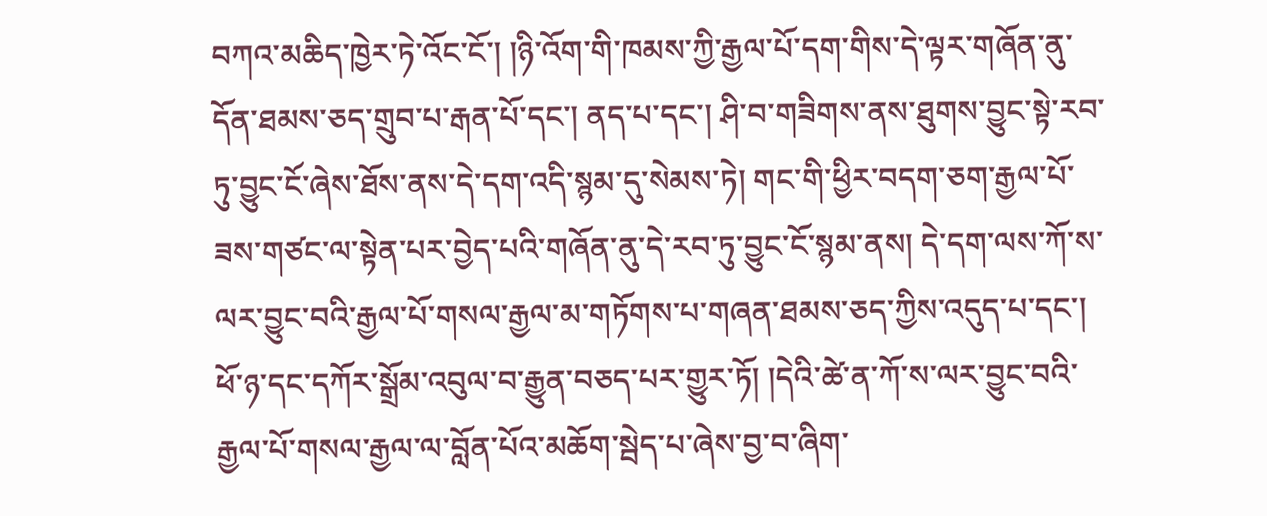བཀའ་མཆིད་ཁྱེར་ཏེ་འོང་ངོ་། །ཉི་འོག་གི་ཁམས་ཀྱི་རྒྱལ་པོ་དག་གིས་དེ་ལྟར་གཞོན་ནུ་དོན་ཐམས་ཅད་གྲུབ་པ་རྒན་པོ་དང་། ནད་པ་དང་། ཤི་བ་གཟིགས་ནས་ཐུགས་བྱུང་སྟེ་རབ་ཏུ་བྱུང་ངོ་ཞེས་ཐོས་ནས་དེ་དག་འདི་སྙམ་དུ་སེམས་ཏེ། གང་གི་ཕྱིར་བདག་ཅག་རྒྱལ་པོ་ཟས་གཙང་ལ་སྟེན་པར་བྱེད་པའི་གཞོན་ནུ་དེ་རབ་ཏུ་བྱུང་ངོ་སྙམ་ནས། དེ་དག་ལས་ཀོ་ས་ལར་བྱུང་བའི་རྒྱལ་པོ་གསལ་རྒྱལ་མ་གཏོགས་པ་གཞན་ཐམས་ཅད་ཀྱིས་འདུད་པ་དང་། ཕོ་ཉ་དང་དཀོར་སྒྲོམ་འབུལ་བ་རྒྱུན་བཅད་པར་གྱུར་ཏོ། །དེའི་ཚེ་ན་ཀོ་ས་ལར་བྱུང་བའི་རྒྱལ་པོ་གསལ་རྒྱལ་ལ་བློན་པོའ་མཆོག་སྦེད་པ་ཞེས་བྱ་བ་ཞིག་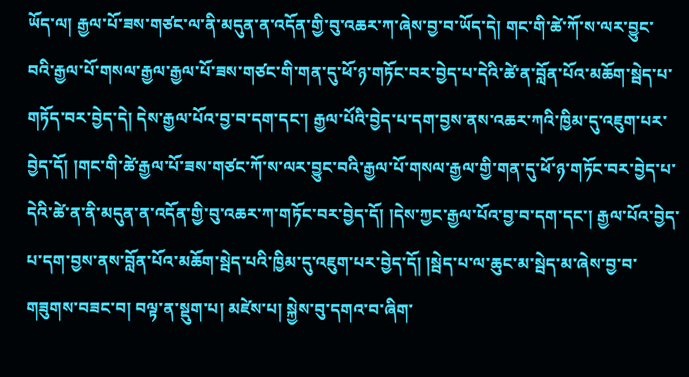ཡོད་ལ། རྒྱལ་པོ་ཟས་གཙང་ལ་ནི་མདུན་ན་འདོན་གྱི་བུ་འཆར་ཀ་ཞེས་བྱ་བ་ཡོད་དེ། གང་གི་ཚེ་ཀོ་ས་ལར་བྱུང་བའི་རྒྱལ་པོ་གསལ་རྒྱལ་རྒྱལ་པོ་ཟས་གཙང་གི་གན་དུ་ཕོ་ཉ་གཏོང་བར་བྱེད་པ་དེའི་ཚེ་ན་བློན་པོའ་མཆོག་སྦེད་པ་གཏོད་བར་བྱེད་དེ། དེས་རྒྱལ་པོའ་བྱ་བ་དག་དང་། རྒྱལ་པོའི་བྱེད་པ་དག་བྱས་ནས་འཆར་ཀའི་ཁྱིམ་དུ་འཇུག་པར་བྱེད་དོ། །གང་གི་ཚེ་རྒྱལ་པོ་ཟས་གཙང་ཀོ་ས་ལར་བྱུང་བའི་རྒྱལ་པོ་གསལ་རྒྱལ་གྱི་གན་དུ་ཕོ་ཉ་གཏོང་བར་བྱེད་པ་དེའི་ཚེ་ན་ནི་མདུན་ན་འདོན་གྱི་བུ་འཆར་ཀ་གཏོང་བར་བྱེད་དོ། །དེས་ཀྱང་རྒྱལ་པོའ་བྱ་བ་དག་དང་། རྒྱལ་པོའ་བྱེད་པ་དག་བྱས་ནས་བློན་པོའ་མཆོག་སྦེད་པའི་ཁྱིམ་དུ་འཇུག་པར་བྱེད་དོ། །སྦེད་པ་ལ་ཆུང་མ་སྦེད་མ་ཞེས་བྱ་བ་གཟུགས་བཟང་བ། བལྟ་ན་སྡུག་པ། མཛེས་པ། སྐྱེས་བུ་དགའ་བ་ཞིག་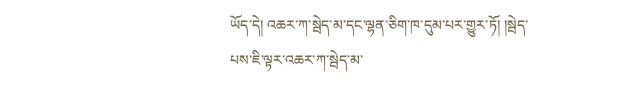ཡོད་དེ། འཆར་ཀ་སྦེད་མ་དང་ལྷན་ཅིག་ཁ་དུམ་པར་གྱུར་ཏོ། །སྦེད་པས་ཇི་ལྟར་འཆར་ཀ་སྦེད་མ་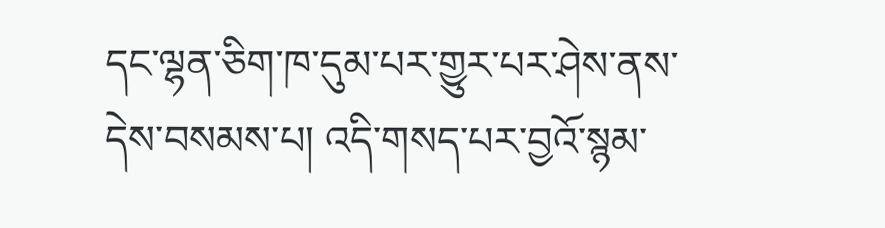དང་ལྷན་ཅིག་ཁ་དུམ་པར་གྱུར་པར་ཤེས་ནས་དེས་བསམས་པ། འདི་གསད་པར་བྱའོ་སྙམ་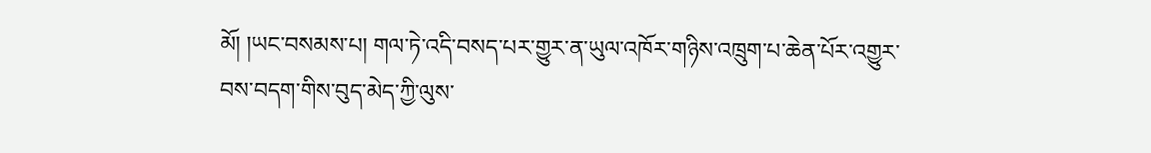མོ། །ཡང་བསམས་པ། གལ་ཏེ་འདི་བསད་པར་གྱུར་ན་ཡུལ་འཁོར་གཉིས་འཁྲུག་པ་ཆེན་པོར་འགྱུར་བས་བདག་གིས་བུད་མེད་ཀྱི་ལུས་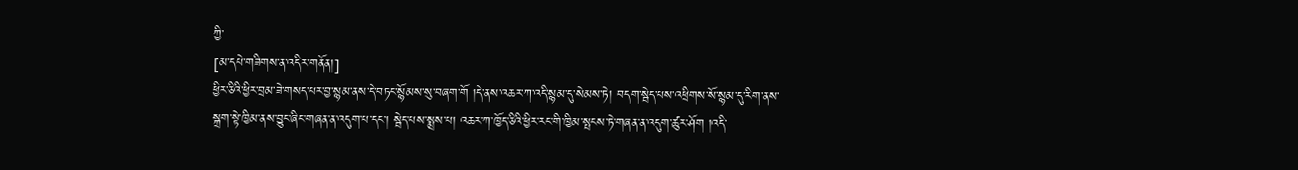ཀྱི་
[མ་དཔེ་གཟིགས་ན་འདིར་གནོན།]
ཕྱིར་ཅིའི་ཕྱིར་བྲམ་ཟེ་གསད་པར་བྱ་སྙམ་ནས་དེ་བཏང་སྙོམས་སུ་བཞག་གོ །དེ་ནས་འཆར་ཀ་འདི་སྙམ་དུ་སེམས་ཏེ། བདག་སྦེད་པས་འཕྲིགས་སོ་སྙམ་དུ་རིག་ནས་སྐྲག་སྟེ་ཁྱིམ་ནས་བྱུང་ཞིང་གཞན་ན་འདུག་པ་དང་། སྦེད་པས་སྨྲས་པ། འཆར་ཀ་ཁྱོད་ཅིའི་ཕྱིར་རང་གི་ཁྱིམ་སྤངས་ཏེ་གཞན་ན་འདུག་ཚུར་ཤོག །འདི་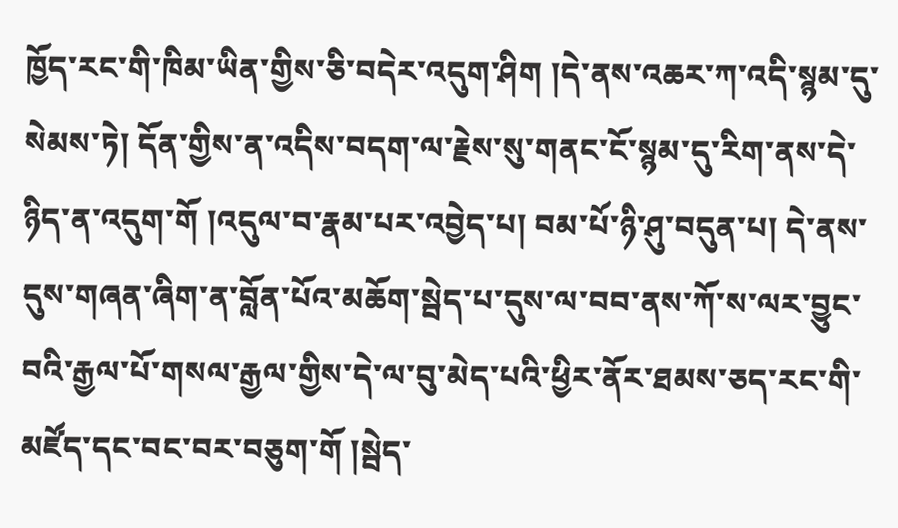ཁྱོད་རང་གི་ཁིམ་ཡིན་གྱིས་ཅི་བདེར་འདུག་ཤིག །དེ་ནས་འཆར་ཀ་འདི་སྙམ་དུ་སེམས་ཏེ། དོན་གྱིས་ན་འདིས་བདག་ལ་རྗེས་སུ་གནང་ངོ་སྙམ་དུ་རིག་ནས་དེ་ཉིད་ན་འདུག་གོ །འདུལ་བ་རྣམ་པར་འབྱེད་པ། བམ་པོ་ཉི་ཤུ་བདུན་པ། དེ་ནས་དུས་གཞན་ཞིག་ན་བློན་པོའ་མཆོག་སྦེད་པ་དུས་ལ་བབ་ནས་ཀོ་ས་ལར་བྱུང་བའི་རྒྱལ་པོ་གསལ་རྒྱལ་གྱིས་དེ་ལ་བུ་མེད་པའི་ཕྱིར་ནོར་ཐམས་ཅད་རང་གི་མཛོད་དང་བང་བར་བཅུག་གོ །སྦེད་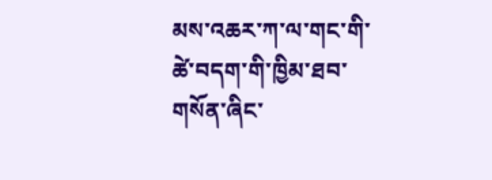མས་འཆར་ཀ་ལ་གང་གི་ཚེ་བདག་གི་ཁྱིམ་ཐབ་གསོན་ཞིང་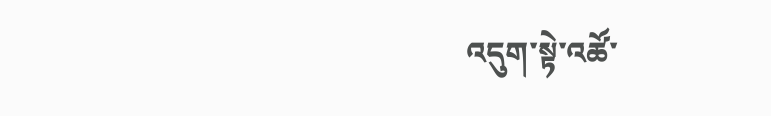འདུག་སྟེ་འཚོ་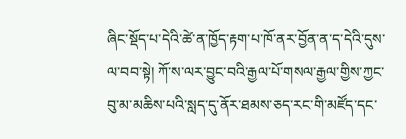ཞིང་སྡོད་པ་དེའི་ཚེ་ན་ཁྱོད་རྟག་པ་ཁོ་ནར་བྱོན་ན་ད་དེའི་དུས་ལ་བབ་སྟེ། ཀོ་ས་ལར་བྱུང་བའི་རྒྱལ་པོ་གསལ་རྒྱལ་གྱིས་ཀྱང་བུ་མ་མཆིས་པའི་སླད་དུ་ནོར་ཐམས་ཅད་རང་གི་མཛོད་དང་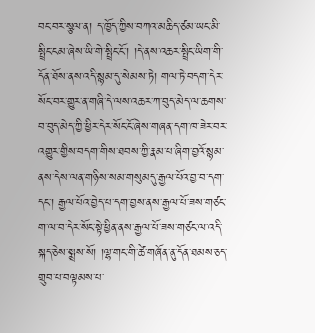བང་བར་སྩལ་ན། ད་ཁྱོད་ཀྱིས་བཀའ་མཆིད་ཙམ་ཡང་མི་སྤྲིང་ངམ་ཞེས་ཡི་གེ་སྤྲིང་ངོ་། །དེ་ནས་འཆར་སྤྲིང་ཡིག་གི་དོན་ཐོས་ནས་འདི་སྙམ་དུ་སེམས་ཏེ། གལ་ཏེ་བདག་དེར་སོང་བར་གྱུར་ན་གཞི་དེ་ལས་འཆར་ཀ་བུད་མེད་ལ་ཆགས་བ་བུད་མེད་ཀྱི་ཕྱིར་དེར་སོང་ངོ་ཞེས་གཞན་དག་ཁ་ཟེར་བར་འགྱུར་གྱིས་བདག་གིས་ཐབས་ཀྱི་རྣམ་པ་ཞིག་བྱའོ་སྙམ་ནས་དེས་ལན་གཉིས་སམ་གསུམདུ་རྒྱལ་པོའ་བྱ་བ་དག་དང་། རྒྱལ་པོའ་བྱེད་པ་དག་བྱས་ནས་རྒྱལ་པོ་ཟས་གཙང་ག་ལ་བ་དེར་སོང་སྟེ་ཕྱིན་ནས་རྒྱལ་པོ་ཟས་གཙང་ལ་འདི་སྐད་ཅེས་སྨྲས་སོ། །ལྷ་གང་གི་ཚེ་གཞོན་ནུ་དོན་ཐམས་ཅད་གྲུབ་པ་བལྟམས་པ་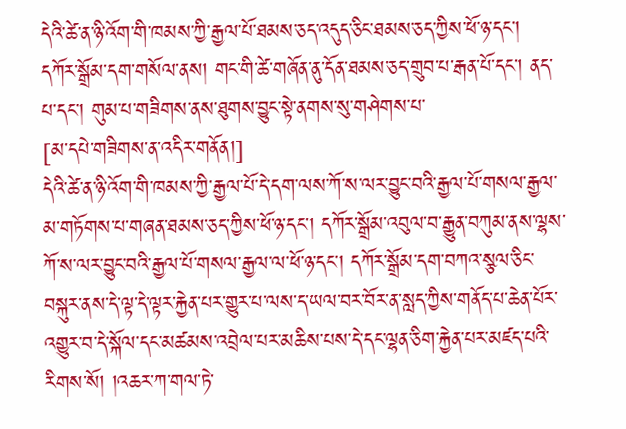དེའི་ཚེ་ན་ཉི་འོག་གི་ཁམས་ཀྱི་རྒྱལ་པོ་ཐམས་ཅད་འདུད་ཅིང་ཐམས་ཅད་ཀྱིས་ཕོ་ཉ་དང་། དཀོར་སྒྲོམ་དག་གསོལ་ནས། གང་གི་ཚེ་གཞོན་ནུ་དོན་ཐམས་ཅད་གྲུབ་པ་རྒན་པོ་དང་། ནད་པ་དང་། གུམ་པ་གཟིགས་ནས་ཐུགས་བྱུང་སྟེ་ནགས་སུ་གཤེགས་པ་
[མ་དཔེ་གཟིགས་ན་འདིར་གནོན།]
དེའི་ཚེ་ན་ཉི་འོག་གི་ཁམས་ཀྱི་རྒྱལ་པོ་དེ་དག་ལས་ཀོ་ས་ལར་བྱུང་བའི་རྒྱལ་པོ་གསལ་རྒྱལ་མ་གཏོགས་པ་གཞན་ཐམས་ཅད་ཀྱིས་ཕོ་ཉ་དང་། དཀོར་སྒྲོམ་འབུལ་བ་རྒྱུན་བཀུམ་ནས་ལྷས་ཀོ་ས་ལར་བྱུང་བའི་རྒྱལ་པོ་གསལ་རྒྱལ་ལ་ཕོ་ཉ་དང་། དཀོར་སྒྲོམ་དག་བཀའ་སྩལ་ཅིང་བསྐུར་ནས་དེ་ལྟ་དེ་ལྟར་རྐྱེན་པར་གྱུར་པ་ལས་ད་ཡལ་བར་བོར་ན་སླད་ཀྱིས་གནོད་པ་ཆེན་པོར་འགྱུར་བ་དེ་སྐོལ་དང་མཚམས་འབྲེལ་པར་མཆིས་པས་དེ་དང་ལྷན་ཅིག་རྐྱེན་པར་མཛད་པའི་རིགས་སོ། །འཆར་ཀ་གལ་ཏེ་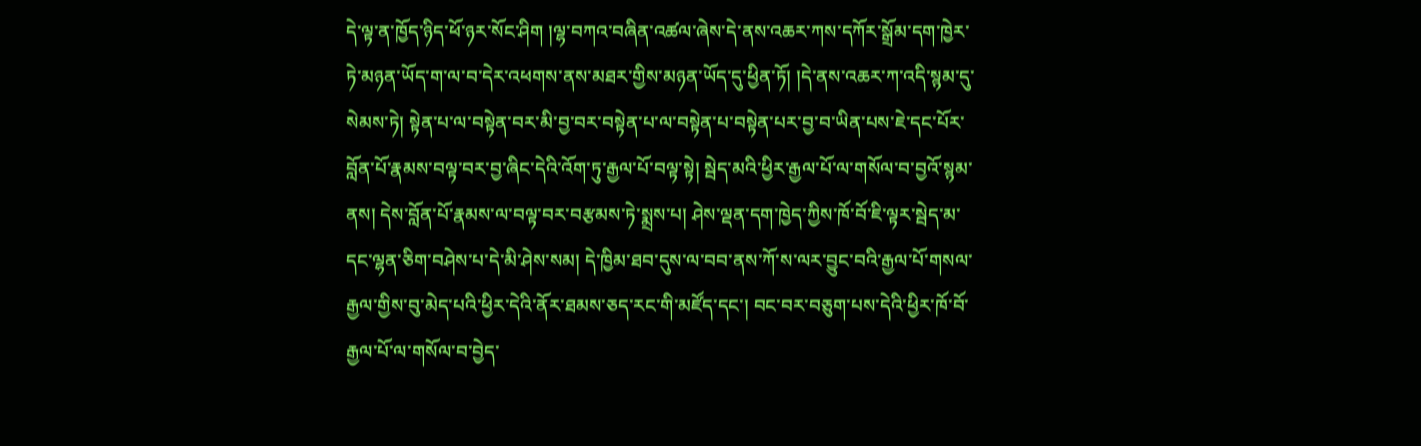དེ་ལྟ་ན་ཁྱོད་ཉིད་ཕོ་ཉར་སོང་ཤིག །ལྷ་བཀའ་བཞིན་འཚལ་ཞེས་དེ་ནས་འཆར་ཀས་དཀོར་སྒྲོམ་དག་ཁྱེར་ཏེ་མཉན་ཡོད་ག་ལ་བ་དེར་འཕགས་ནས་མཐར་གྱིས་མཉན་ཡོད་དུ་ཕྱིན་ཏོ། །དེ་ནས་འཆར་ཀ་འདི་སྙམ་དུ་སེམས་ཏེ། སྟེན་པ་ལ་བསྟེན་བར་མི་བྱ་བར་བསྟེན་པ་ལ་བསྟེན་པ་བསྟེན་པར་བྱ་བ་ཡིན་པས་ཇེ་དང་པོར་བློན་པོ་རྣམས་བལྟ་བར་བྱ་ཞིང་དེའི་འོག་ཏུ་རྒྱལ་པོ་བལྟ་སྟེ། སྦེད་མའི་ཕྱིར་རྒྱལ་པོ་ལ་གསོལ་བ་བྱའོ་སྙམ་ནས། དེས་བློན་པོ་རྣམས་ལ་བལྟ་བར་བརྩམས་ཏེ་སྨྲས་པ། ཤེས་ལྡན་དག་ཁྱེད་ཀྱིས་ཁོ་བོ་ཇི་ལྟར་སྦེད་མ་དང་ལྷན་ཅིག་བཤེས་པ་དེ་མི་ཤེས་སམ། དེ་ཁྱིམ་ཐབ་དུས་ལ་བབ་ནས་ཀོ་ས་ལར་བྱུང་བའི་རྒྱལ་པོ་གསལ་རྒྱལ་གྱིས་བུ་མེད་པའི་ཕྱིར་དེའི་ནོར་ཐམས་ཅད་རང་གི་མཛོད་དང་། བང་བར་བཅུག་པས་དེའི་ཕྱིར་ཁོ་བོ་རྒྱལ་པོ་ལ་གསོལ་བ་བྱེད་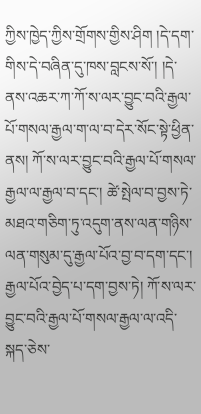ཀྱིས་ཁྱེད་ཀྱིས་གྲོགས་གྱིས་ཤིག །དེ་དག་གིས་དེ་བཞིན་དུ་ཁས་བླངས་སོ་། །དེ་ནས་འཆར་ཀ་ཀོ་ས་ལར་བྱུང་བའི་རྒྱལ་པོ་གསལ་རྒྱལ་ག་ལ་བ་དེར་སོང་སྟེ་ཕྱིན་ནས། ཀོ་ས་ལར་བྱུང་བའི་རྒྱལ་པོ་གསལ་རྒྱལ་ལ་རྒྱལ་བ་དང་། ཚེ་སྤེལ་བ་བྱས་ཏེ་མཐའ་གཅིག་ཏུ་འདུག་ནས་ལན་གཉིས་ལན་གསུམ་དུ་རྒྱལ་པོའ་བྱ་བ་དག་དང་། རྒྱལ་པོའ་བྱེད་པ་དག་བྱས་ཏེ། ཀོ་ས་ལར་བྱུང་བའི་རྒྱལ་པོ་གསལ་རྒྱལ་ལ་འདི་སྐད་ཅེས་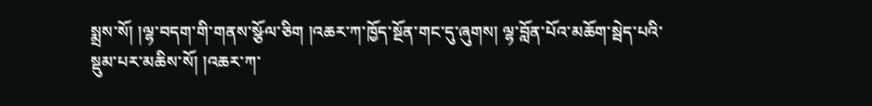སྨྲས་སོ། །ལྷ་བདག་གི་གནས་སྩོལ་ཅིག །འཆར་ཀ་ཁྱོད་སྔོན་གང་དུ་ཞུགས། ལྷ་བློན་པོའ་མཆོག་སྦེད་པའི་སྡུམ་པར་མཆིས་སོ། །འཆར་ཀ་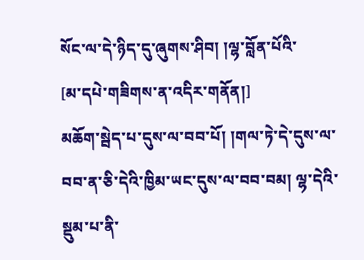སོང་ལ་དེ་ཉིད་དུ་ཞུགས་ཤིབ། །ལྷ་བློན་པོའི་
[མ་དཔེ་གཟིགས་ན་འདིར་གནོན།]
མཆོག་སྦེད་པ་དུས་ལ་བབ་པོ། །གལ་ཏེ་དེ་དུས་ལ་བབ་ན་ཅི་དེའི་ཁྱིམ་ཡང་དུས་ལ་བབ་བམ། ལྷ་དེའི་སྡུམ་པ་ནི་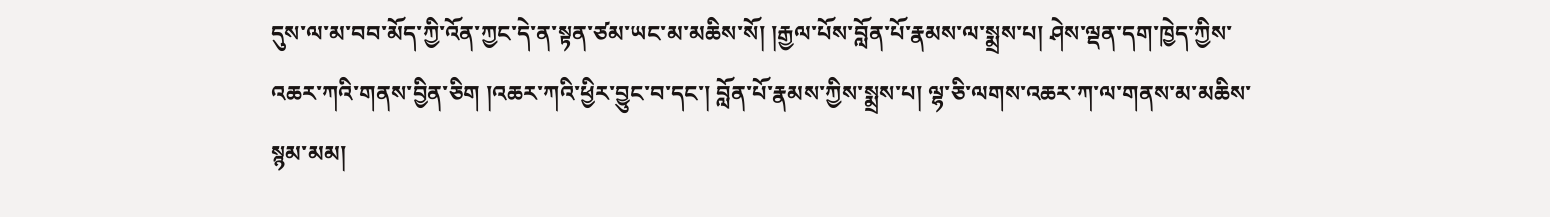དུས་ལ་མ་བབ་མོད་ཀྱི་འོན་ཀྱང་དེ་ན་སྟན་ཙམ་ཡང་མ་མཆིས་སོ། །རྒྱལ་པོས་བློན་པོ་རྣམས་ལ་སྨྲས་པ། ཤེས་ལྡན་དག་ཁྱེད་ཀྱིས་འཆར་ཀའི་གནས་བྱིན་ཅིག །འཆར་ཀའི་ཕྱིར་བྱུང་བ་དང་། བློན་པོ་རྣམས་ཀྱིས་སྨྲས་པ། ལྷ་ཅི་ལགས་འཆར་ཀ་ལ་གནས་མ་མཆིས་སྙམ་མམ།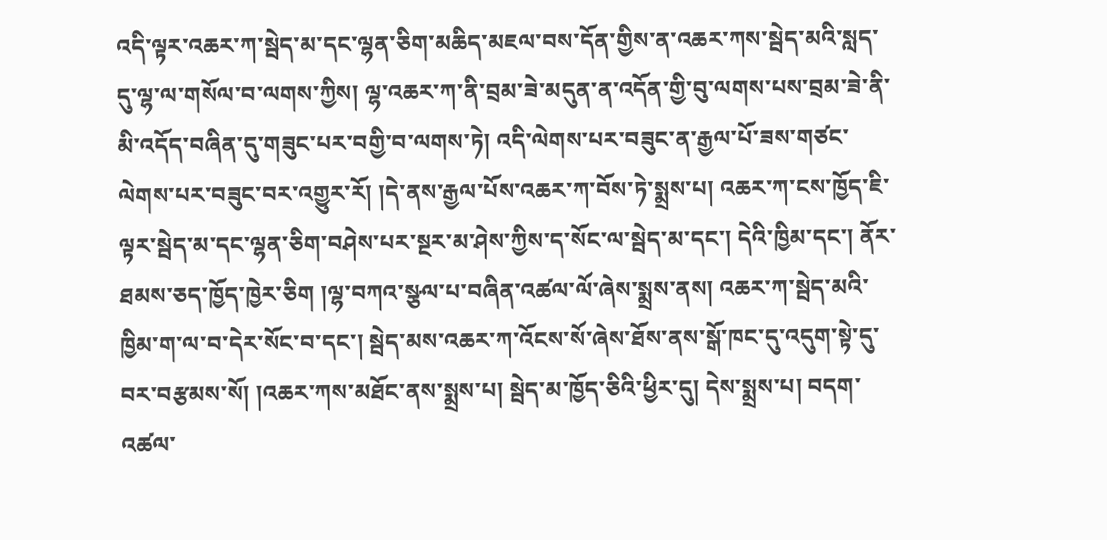འདི་ལྟར་འཆར་ཀ་སྦེད་མ་དང་ལྷན་ཅིག་མཆིད་མཇལ་བས་དོན་གྱིས་ན་འཆར་ཀས་སྦེད་མའི་སླད་དུ་ལྷ་ལ་གསོལ་བ་ལགས་ཀྱིས། ལྷ་འཆར་ཀ་ནི་བྲམ་ཟེ་མདུན་ན་འདོན་གྱི་བུ་ལགས་པས་བྲམ་ཟེ་ནི་མི་འདོད་བཞིན་དུ་གཟུང་པར་བགྱི་བ་ལགས་ཏེ། འདི་ལེགས་པར་བཟུང་ན་རྒྱལ་པོ་ཟས་གཙང་ལེགས་པར་བཟུང་བར་འགྱུར་རོ། །དེ་ནས་རྒྱལ་པོས་འཆར་ཀ་བོས་ཏེ་སྨྲས་པ། འཆར་ཀ་ངས་ཁྱོད་ཇི་ལྟར་སྦེད་མ་དང་ལྷན་ཅིག་བཤེས་པར་སྔར་མ་ཤེས་ཀྱིས་ད་སོང་ལ་སྦེད་མ་དང་། དེའི་ཁྱིམ་དང་། ནོར་ཐམས་ཅད་ཁྱོད་ཁྱེར་ཅིག །ལྷ་བཀའ་སྩལ་པ་བཞིན་འཚལ་ལོ་ཞེས་སྨྲས་ནས། འཆར་ཀ་སྦེད་མའི་ཁྱིམ་ག་ལ་བ་དེར་སོང་བ་དང་། སྦེད་མས་འཆར་ཀ་འོངས་སོ་ཞེས་ཐོས་ནས་སྒོ་ཁང་དུ་འདུག་སྟེ་དུ་བར་བརྩམས་སོ། །འཆར་ཀས་མཐོང་ནས་སྨྲས་པ། སྦེད་མ་ཁྱོད་ཅིའི་ཕྱིར་དུ། དེས་སྨྲས་པ། བདག་འཚལ་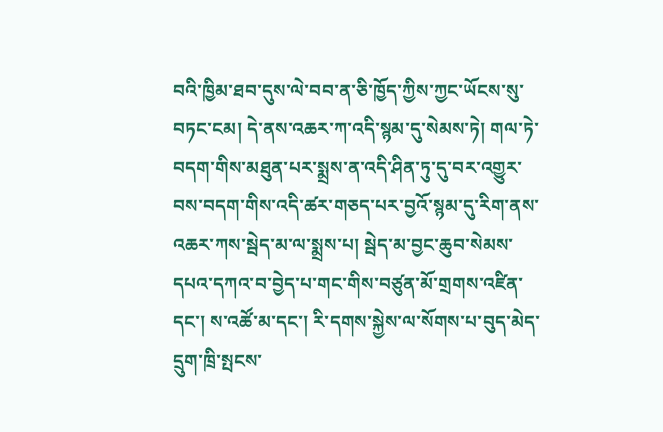བའི་ཁྱིམ་ཐབ་དུས་ལེ་བབ་ན་ཅི་ཁྱོད་ཀྱིས་ཀྱང་ཡོངས་སུ་བཏང་ངམ། དེ་ནས་འཆར་ཀ་འདི་སྙམ་དུ་སེམས་ཏེ། གལ་ཏེ་བདག་གིས་མཐུན་པར་སྨྲས་ན་འདི་ཤིན་ཏུ་དུ་བར་འགྱུར་བས་བདག་གིས་འདི་ཚར་གཅད་པར་བྱའོ་སྙམ་དུ་རིག་ནས་འཆར་ཀས་སྦེད་མ་ལ་སྨྲས་པ། སྦེད་མ་བྱང་ཆུབ་སེམས་དཔའ་དཀའ་བ་བྱེད་པ་གང་གིས་བཙུན་མོ་གྲགས་འཛིན་དང་། ས་འཚོ་མ་དང་། རི་དགས་སྐྱེས་ལ་སོགས་པ་བུད་མེད་དྲུག་ཁྲི་སྤངས་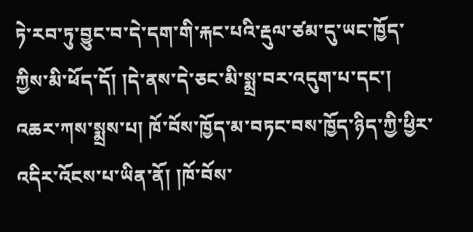ཏེ་རབ་ཏུ་བྱུང་བ་དེ་དག་གི་རྐང་པའི་རྡུལ་ཙམ་དུ་ཡང་ཁྱོད་ཀྱིས་མི་ཕོད་དོ། །དེ་ནས་དེ་ཅང་མི་སྨྲ་བར་འདུག་པ་དང་། འཆར་ཀས་སྨྲས་པ། ཁོ་བོས་ཁྱོད་མ་བཏང་བས་ཁྱོད་ཉིད་ཀྱི་ཕྱིར་འདིར་འོངས་པ་ཡིན་ནོ། །ཁོ་བོས་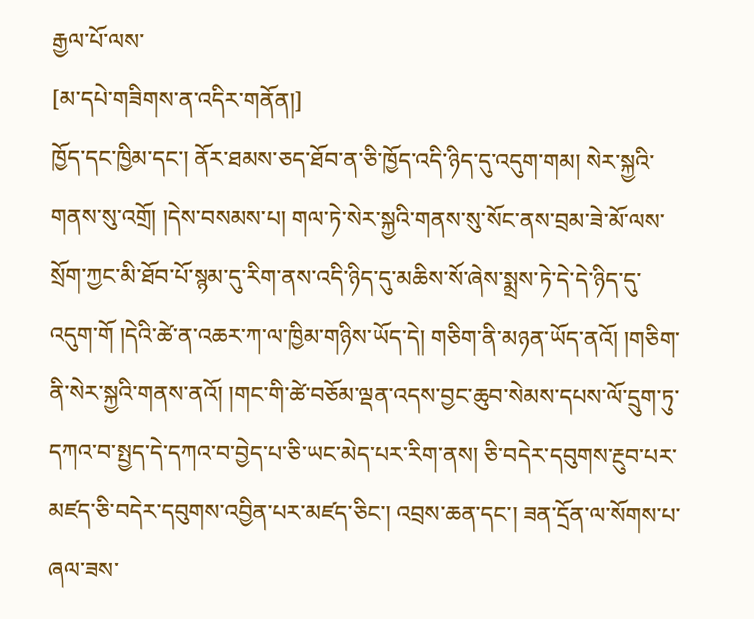རྒྱལ་པོ་ལས་
[མ་དཔེ་གཟིགས་ན་འདིར་གནོན།]
ཁྱོད་དང་ཁྱིམ་དང་། ནོར་ཐམས་ཅད་ཐོབ་ན་ཅི་ཁྱོད་འདི་ཉིད་དུ་འདུག་གམ། སེར་སྐྱའི་གནས་སུ་འགྲོ། །དེས་བསམས་པ། གལ་ཏེ་སེར་སྐྱའི་གནས་སུ་སོང་ནས་བྲམ་ཟེ་མོ་ལས་སྲོག་ཀྱང་མི་ཐོབ་པོ་སྙམ་དུ་རིག་ནས་འདི་ཉིད་དུ་མཆིས་སོ་ཞེས་སྨྲས་ཏེ་དེ་དེ་ཉིད་དུ་འདུག་གོ །དེའི་ཚེ་ན་འཆར་ཀ་ལ་ཁྱིམ་གཉིས་ཡོད་དེ། གཅིག་ནི་མཉན་ཡོད་ནའོ། །གཅིག་ནི་སེར་སྐྱའི་གནས་ནའོ། །གང་གི་ཚེ་བཅོམ་ལྡན་འདས་བྱང་ཆུབ་སེམས་དཔས་ལོ་དྲུག་ཏུ་དཀའ་བ་སྤྱད་དེ་དཀའ་བ་བྱེད་པ་ཅི་ཡང་མེད་པར་རིག་ནས། ཅི་བདེར་དབུགས་རྔུབ་པར་མཛད་ཅི་བདེར་དབུགས་འབྱིན་པར་མཛད་ཅིང་། འབྲས་ཆན་དང་། ཟན་དྲོན་ལ་སོགས་པ་ཞལ་ཟས་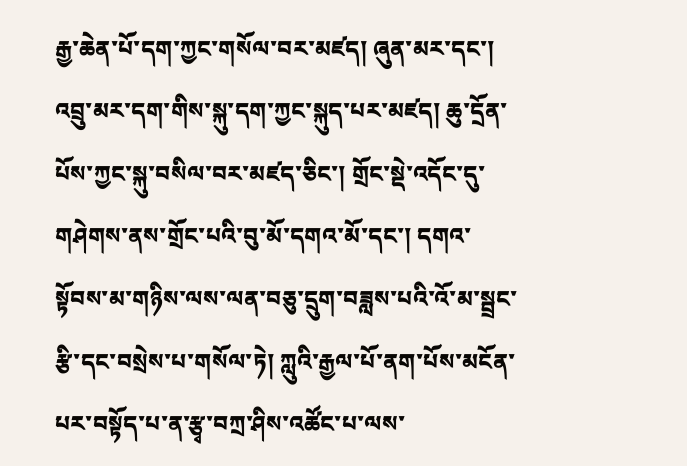རྒྱ་ཆེན་པོ་དག་ཀྱང་གསོལ་བར་མཛད། ཞུན་མར་དང་། འབྲུ་མར་དག་གིས་སྐུ་དག་ཀྱང་སྐུད་པར་མཛད། ཆུ་དྲོན་པོས་ཀྱང་སྐུ་བསིལ་བར་མཛད་ཅིང་། གྲོང་སྡེ་འདོང་དུ་གཤེགས་ནས་གྲོང་པའི་བུ་མོ་དགའ་མོ་དང་། དགའ་སྟོབས་མ་གཉིས་ལས་ལན་བཅུ་དྲུག་བཟླས་པའི་འོ་མ་སྦྲང་རྩི་དང་བསྲེས་པ་གསོལ་ཏེ། ཀླུའི་རྒྱལ་པོ་ནག་པོས་མངོན་པར་བསྟོད་པ་ན་རྩྭ་བཀྲ་ཤིས་འཚོང་པ་ལས་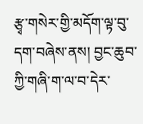རྩྭ་གསེར་གྱི་མདོག་ལྟ་བུ་དག་བཞེས་ནས། བྱང་ཆུབ་ཀྱི་གཞི་ག་ལ་བ་དེར་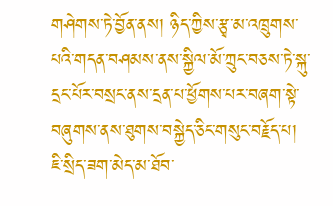གཤེགས་ཏེ་བྱོན་ནས། ཉིད་ཀྱིས་རྩྭ་མ་འཁྲུགས་པའི་གདན་བཤམས་ནས་སྐྱིལ་མོ་ཀྲུང་བཅས་ཏེ་སྐུ་དྲང་པོར་བསྲང་ནས་དྲན་པ་ཕྱོགས་པར་བཞག་སྟེ་བཞུགས་ནས་ཐུགས་བསྐྱེད་ཅིང་གསུང་བརྗོད་པ། ཇི་སྲིད་ཟག་མེད་མ་ཐོབ་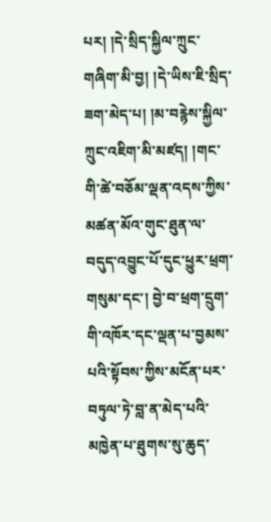པར། །དེ་སྲིད་སྐྱིལ་ཀྲུང་གཞིག་མི་བྱ། །དེ་ཡིས་ཇི་སྲིད་ཟག་མེད་པ། །མ་བརྙེས་སྐྱིལ་ཀྲུང་འཇིག་མི་མཛད། །གང་གི་ཚེ་བཅོམ་ལྡན་འདས་ཀྱིས་མཚན་མོའ་གུང་ཐུན་ལ་བདུད་འབྱུང་པོ་དུང་ཕྱུར་ཕྲག་གསུམ་དང་། བྱེ་བ་ཕྲག་དྲུག་གི་འཁོར་དང་ལྡན་པ་བྱམས་པའི་སྟོབས་ཀྱིས་མངོན་པར་བཏུལ་ཏེ་བླ་ན་མེད་པའི་མཁྱེན་པ་ཐུགས་སུ་ཆུད་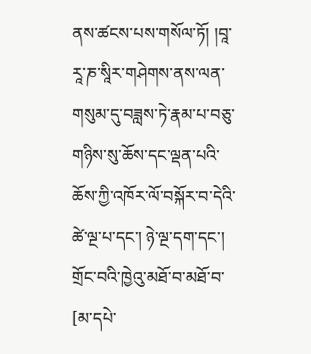ནས་ཚངས་པས་གསོལ་ཏོ། །བཱ་རཱ་ཎ་སཱིར་གཤེགས་ནས་ལན་གསུམ་དུ་བཟླས་ཏེ་རྣམ་པ་བཅུ་གཉིས་སུ་ཆོས་དང་ལྡན་པའི་ཆོས་ཀྱི་འཁོར་ལོ་བསྐོར་བ་དེའི་ཚེ་ལྔ་པ་དང་། ཉེ་ལྔ་དག་དང་། གྲོང་བའི་ཁྱེའུ་མཐོ་བ་མཐོ་བ་
[མ་དཔེ་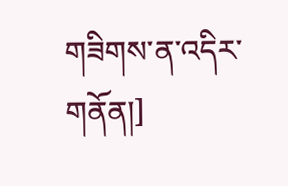གཟིགས་ན་འདིར་གནོན།]